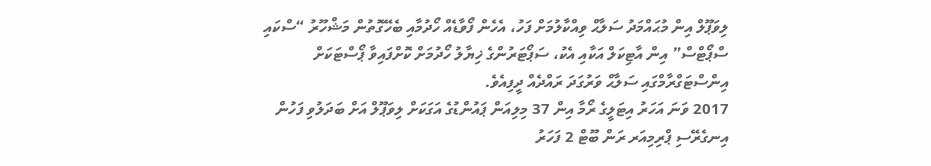ލިވަޕޫލް އިން މުޙައްމަދު ސަލާޙް ވިއްކާލުމަށް ފަހު، އެހެން ފޯވާޑެއް ހޯދުމާއި ބެހޭގޮތުން މަޝްހޫރު “ސްކައި ސްޕޯޓްސް” އިން އާޓިކަލް އަކާއި އެކު، ސަޕޯޓަރުންގެ ޚިޔާލު ހޯދުމަށް ކޮށްފައިވާ ޕޯސްޓަކަށް އިންސްޓަގްރާމްގައި ސަލާޙް ވަރުގަދަ ރައްދެއް ދީފިއެވެ.
2017 ވަނަ އަހަރު އިޓަލީގެ ރޯމާ އިން 37 މިލިއަން ޕައުންޑުގެ އަގަކަށް ލިވަޕޫލް އަށް ބަދަލުވި ފަހުން އިނގެރޭސި ޕްރިމިއަރ ރަން ބޫޓް 2 ފަހަރު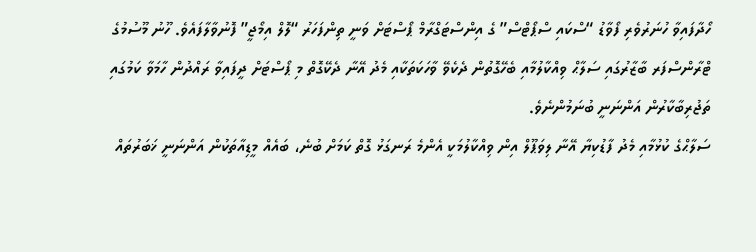ހޯދާފައިވާ ހުނަރުވެރި ފޯވާޑު “ސްކައި ސްޕޯޓްސް” ގެ އިންސްޓަގްރާމް ޕޯސްޓަށް ވަނީ ތިންފަހަރު “ލޮލް އިމޯޖީ” ފޮނުވާލާފައެވެ. ހޫނު މޫސުމުގެ ޓްރާންސްފަރ ބާޒާރުގައި ސަލާޙް ވިއްކާލުމާއި ބެހޭގޮތުން ދެކެވޭ ވާހަކަތަކާއި މެދު އޭނާ ދެކޭގޮތް މި ޕޯސްޓަށް ދީފައިވާ ރައްދުން ހާމަވާ ކަމުގައި ތަޖުރިބާކާރުން އަންނަނީ ބުނަމުންނެވެ.
ސަލާޙްގެ ކުޅުމާއި މެދު ފާޑުކިޔާ އޭނާ ލިވަޕޫލް އިން ވިއްކާލުމަކީ އެންމެ ރަނގަޅު ގޮތް ކަމަށް ބުނެ، ބައެއް މީޑިއާތަކުން އަންނަނީ ޚަބަރުތައް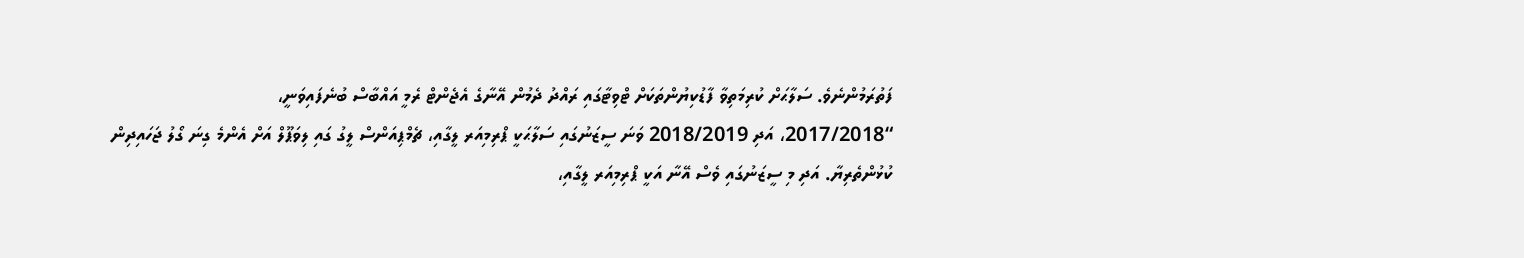ފަތުރަމުންނެވެ. ސަލާޙަށް ކުރިމަތިވާ ފާޑުކިޔުންތަކަށް ޓްވިޓާގައި ރައްދު ދެމުން އޭނާގެ އެޖެންޓް ރެމީ އައްބާސް ބުނެފައިވަނީ،
“2017/2018، އަދި 2018/2019 ވަނަ ސީޒަނުގައި ސަލާޙަކީ ޕްރިމިއަރ ލީގާއި، ޗެމްޕިއަންސް ލީގު ގައި ލިވަޕޫލް އަށް އެންމެ ގިނަ ގޯލު ޖަހައިދިން ކުޅުންތެރިޔާ. އަދި މި ސީޒަނުގައި ވެސް އޭނާ އަކީ ޕްރިމިއަރ ލީގާއި،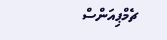ޗެމްޕިއަންސް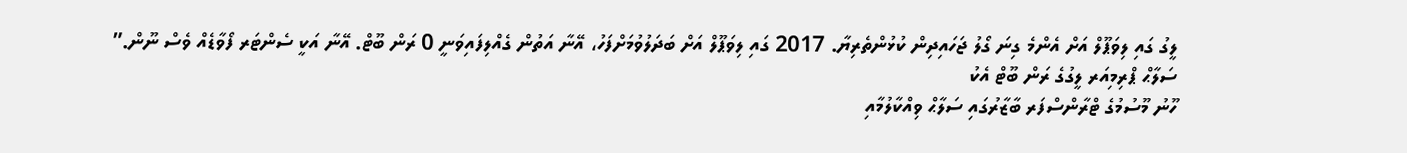ލީގު ގައި ލިވަޕޫލް އަށް އެންމެ ގިނަ ގޯލު ޖަހައިދިން ކުޅުންތެރިޔާ. 2017 ގައި ލިވަޕޫލް އަށް ބަދަލުވުމަށްފަހު، އޭނާ އަތުން ގެއްލިފައިވަނީ 0 ރަން ބޫޓް. އޭނާ އަކީ ސެންޓަރ ފޯވާޑެއް ވެސް ނޫން.”
ސަލާޙް ޕްރިމިއަރ ލީގުގެ ރަން ބޫޓް އެކު
ހޫނު މޫސުމުގެ ޓްރާންސްފަރ ބާޒާރުގައި ސަލާޙް ވިއްކާލުމާއި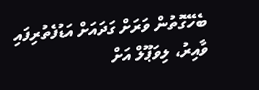ބެހޭގޮތުން ވަރަށް ގަދައަށް އަޑުފެތުރިފައި ވާއިރު، ލިވަޕޫލް އަށް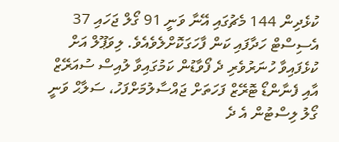ކުޅެދިން 144 މެޗުގައި އޭނާ ވަނީ 91 ގޯލް ޖަހައި 37 އެސިސްޓް ހަދާފައި ކަން ފާހަގަކޮށްލެވެއެވެ. ލިވަޕޫލް އަށް ކުޅެފައިވާ ހުނަރުވެރި ދެ ފޯވާޑުން ކަމުގައިވާ ލުއިސް ސުއަރޭޒް އާއި ފެނާންޑޯ ޓޮރޭޒް ފަހަތަށް ޖައްސާލުމަށްފަހު، ސަލާޙް ވަނީ ގޯލު ލިސްޓުން އެ ދެ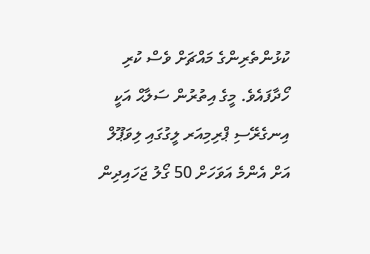ކުޅުންތެރިންގެ މައްޗަށް ވެސް ކުރި ހޯދާފައެވެ. މީގެ އިތުރުން ސަލާޙް އަކީ އިނގެރޭސި ޕްރިމިއަރ ލީގުގައި ލިވަޕޫލް އަށް އެންމެ އަވަހަށް 50 ގޯލު ޖަހައިދިން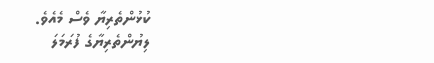ކުޅުންތެރިޔާ ވެސް މެއެވެ.
ލިޔުންތެރިޔާގެ ފުރަމަލަ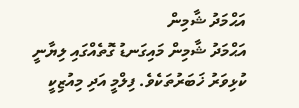އަޙްމަދު ޝާމިން
އަޙްމަދު ޝާމިން މައިގަނޑު ގޮތެއްގައި ލިޔާނީ ކުޅިވަރު ޚަބަރުތަކެވެ. ފިލްމީ އަދި މިއުޒިކީ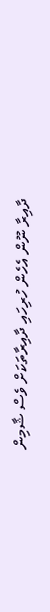ދާއިރާ ނޫން އެހެން ހުރިހައި ދާއިރާތަކަށް ވެސް ޝާމިން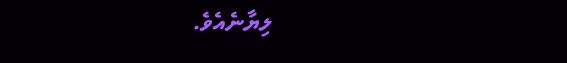ލިޔާނެއެވެ.